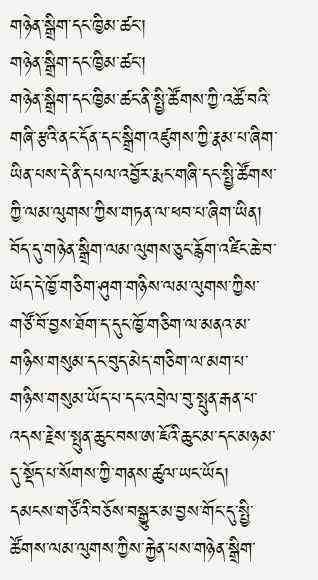གཉེན་སྒྲིག་དང་ཁྱིམ་ཚང་།
གཉེན་སྒྲིག་དང་ཁྱིམ་ཚང་།
གཉེན་སྒྲིག་དང་ཁྱིམ་ཚང་ནི་སྤྱི་ཚོགས་ཀྱི་འཚོ་བའི་གཞི་རྩའི་ནང་དོན་དང་སྒྲིག་འཛུགས་ཀྱི་རྣམ་པ་ཞིག་ཡིན་པས་དེ་ནི་དཔལ་འབྱོར་རྨང་གཞི་དང་སྤྱི་ཚོགས་ཀྱི་ལམ་ལུགས་ཀྱིས་གཏན་ལ་ཕབ་པ་ཞིག་ཡིན། བོད་དུ་གཉེན་སྒྲིག་ལམ་ལུགས་ཅུང་རྙོག་འཛིང་ཆེ་བ་ཡོད་དེ་ཁྱོ་གཅིག་ཤུག་གཉིས་ལམ་ལུགས་ཀྱིས་གཙོ་བོ་བྱས་ཐོག་ད་དུང་ཁྱོ་གཅིག་ལ་མནའ་མ་གཉིས་གསུམ་དང་བུད་མེད་གཅིག་ལ་མག་པ་གཉིས་གསུམ་ཡོད་པ་དང་འབྲེལ་བུ་སྤུན་རྒན་པ་འདས་རྗེས་སྤུན་ཆུང་བས་ཨ་ཇོའི་ཆུང་མ་དང་མཉམ་དུ་སྡོད་པ་སོགས་ཀྱི་གནས་ཚུལ་ཡང་ཡོད།
དམངས་གཙོའི་བཅོས་བསྒྱུར་མ་བྱས་གོང་དུ་སྤྱི་ཚོགས་ལམ་ལུགས་ཀྱིས་རྐྱེན་པས་གཉེན་སྒྲིག་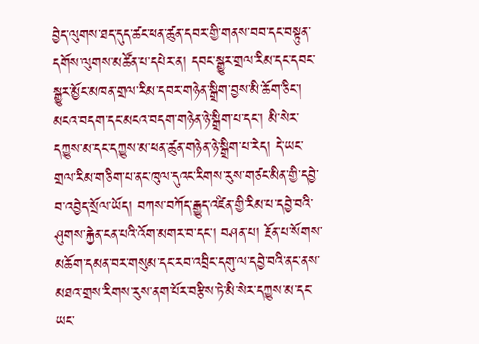བྱེད་ལུགས་ཐད་དུད་ཚང་ཕན་ཚུན་དབར་གྱི་གནས་བབ་དང་བསྟུན་དགོས་ལུགས་མཚོན་པ་དཔེར་ན། དབང་སྒྱུར་གྲལ་རིམ་དང་དབང་སྒྱུར་མྱོང་མཁན་གྲལ་རིམ་དབར་གཉེན་སྒྲིག་བྱས་མི་ཆོག་ཅིང་། མངའ་བདག་དང་མངའ་བདག་གཉེན་ཉེ་སྒྲིག་པ་དང་། མི་སེར་དཀྱུས་མ་དང་དཀྱུས་མ་ཕན་ཚུན་གཉེན་ཉེ་སྒྲིག་པ་རེད། དེ་ཡང་གྲལ་རིམ་གཅིག་པ་ནང་ཁུལ་དུའང་རིགས་རུས་གཙང་མིན་གྱི་དབྱེ་བ་འབྱེད་སྲོལ་ཡོད། བཀས་བཀོད་རྒྱུད་འཛིན་གྱི་རིམ་པ་དབྱེ་བའི་ཤུགས་རྐྱེན་ངན་པའི་འོག་མགར་བ་དང་། བཤན་པ། རྔོན་པ་སོགས་མཆོག་དམན་བར་གསུམ་དང་རབ་འབྲིང་དགུ་ལ་དབྱེ་བའི་ནང་ནས་མཐའ་གྲས་རིགས་རུས་ནག་པོར་བརྩིས་ཏེ་མི་སེར་དཀྱུས་མ་དང་ཡང་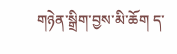གཉེན་སྒྲིག་བྱས་མི་ཆོག ད་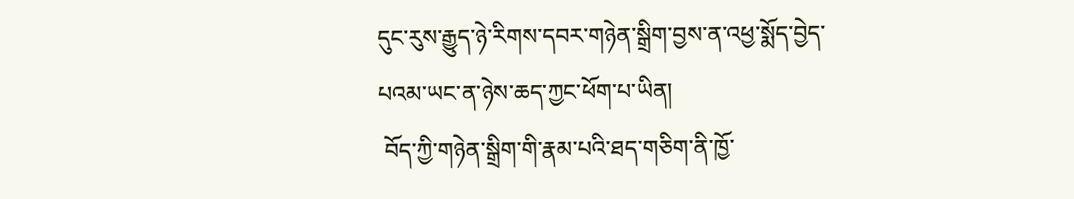དུང་རུས་རྒྱུད་ཉེ་རིགས་དབར་གཉེན་སྒྲིག་བྱས་ན་འཕྱ་སྨོད་བྱེད་པའམ་ཡང་ན་ཉེས་ཆད་ཀྱང་ཕོག་པ་ཡིན།
 བོད་ཀྱི་གཉེན་སྒྲིག་གི་རྣམ་པའི་ཐད་གཅིག་ནི་ཁྱོ་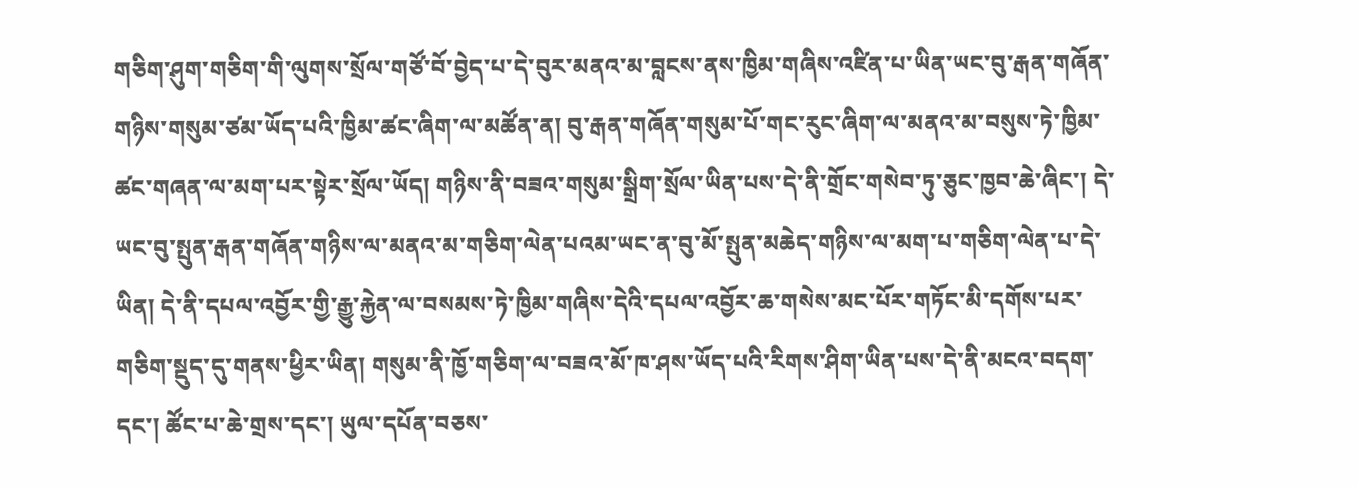གཅིག་ཤུག་གཅིག་གི་ལུགས་སྲོལ་གཙོ་བོ་བྱེད་པ་དེ་བུར་མནའ་མ་བླངས་ནས་ཁྱིམ་གཞིས་འཛིན་པ་ཡིན་ཡང་བུ་རྒན་གཞོན་གཉིས་གསུམ་ཙམ་ཡོད་པའི་ཁྱིམ་ཚང་ཞིག་ལ་མཚོན་ན། བུ་རྒན་གཞོན་གསུམ་པོ་གང་རུང་ཞིག་ལ་མནའ་མ་བསུས་ཏེ་ཁྱིམ་ཚང་གཞན་ལ་མག་པར་སྟེར་སྲོལ་ཡོད། གཉིས་ནི་བཟའ་གསུམ་སྒྲིག་སྲོལ་ཡིན་པས་དེ་ནི་གྲོང་གསེབ་ཏུ་ཅུང་ཁྱབ་ཆེ་ཞིང་། དེ་ཡང་བུ་སྤུན་རྒན་གཞོན་གཉིས་ལ་མནའ་མ་གཅིག་ལེན་པའམ་ཡང་ན་བུ་མོ་སྤུན་མཆེད་གཉིས་ལ་མག་པ་གཅིག་ལེན་པ་དེ་ཡིན། དེ་ནི་དཔལ་འབྱོར་གྱི་རྒྱུ་རྐྱེན་ལ་བསམས་ཏེ་ཁྱིམ་གཞིས་དེའི་དཔལ་འབྱོར་ཆ་གསེས་མང་པོར་གཏོང་མི་དགོས་པར་གཅིག་སྡུད་དུ་གནས་ཕྱིར་ཡིན། གསུམ་ནི་ཁྱོ་གཅིག་ལ་བཟའ་མོ་ཁ་ཤས་ཡོད་པའི་རིགས་ཤིག་ཡིན་པས་དེ་ནི་མངའ་བདག་དང་། ཚོང་པ་ཆེ་གྲས་དང་། ཡུལ་དཔོན་བཅས་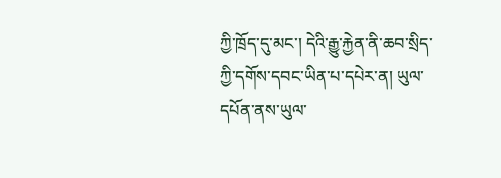ཀྱི་ཁྲོད་དུ་མང་། དེའི་རྒྱུ་རྐྱེན་ནི་ཆབ་སྲིད་ཀྱི་དགོས་དབང་ཡིན་པ་དཔེར་ན། ཡུལ་དཔོན་ནས་ཡུལ་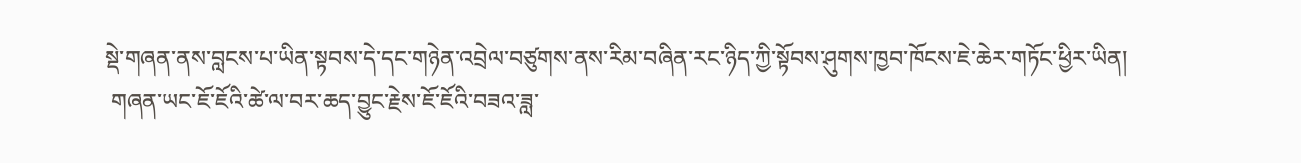སྡེ་གཞན་ནས་བླངས་པ་ཡིན་སྟབས་དེ་དང་གཉེན་འབྲེལ་བཙུགས་ནས་རིམ་བཞིན་རང་ཉིད་ཀྱི་སྟོབས་ཤུགས་ཁྱབ་ཁོངས་ཇེ་ཆེར་གཏོང་ཕྱིར་ཡིན།
 གཞན་ཡང་ཇོ་ཇོའི་ཚེ་ལ་བར་ཆད་བྱུང་རྗེས་ཇོ་ཇོའི་བཟའ་ཟླ་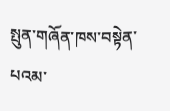སྤུན་གཞོན་ཁས་བསྟེན་པའམ་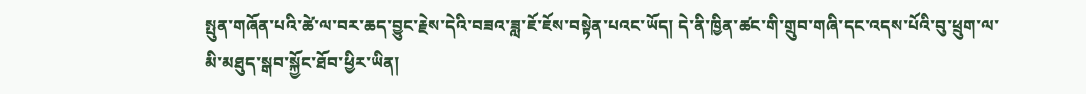སྤུན་གཞོན་པའི་ཚེ་ལ་བར་ཆད་བྱུང་རྗེས་དེའི་བཟའ་ཟླ་ཇོ་ཇོས་བསྟེན་པའང་ཡོད། དེ་ནི་ཁྱིན་ཚང་གི་གྲུབ་གཞི་དང་འདས་པོའི་བུ་ཕྲུག་ལ་མི་མཐུད་སྒབ་སྐྱོང་ཐོབ་ཕྱིར་ཡིན།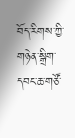བོད་རིགས་ཀྱི་གཉེན་སྒྲིག་དབང་ཆ་གཙོ་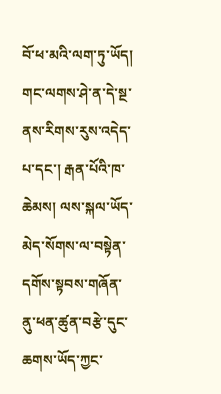བོ་ཕ་མའི་ལག་ཏུ་ཡོད། གང་ལགས་ཤེ་ན་དེ་སྔ་ནས་རིགས་རུས་འདེད་པ་དང་། རྒན་པོའི་ཁ་ཆེམས། ལས་སྐལ་ཡོད་མེད་སོགས་ལ་བསྟེན་དགོས་སྟབས་གཞོན་ནུ་ཕན་ཚུན་བརྩེ་དུང་ཆགས་ཡོད་ཀྱང་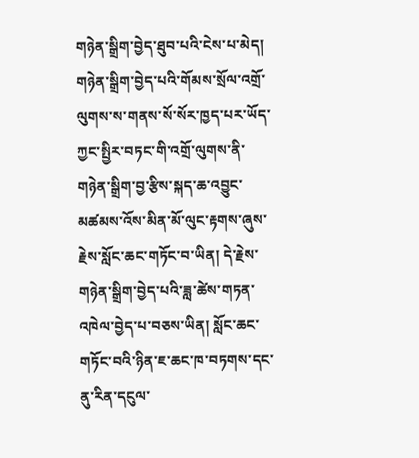གཉེན་སྒྲིག་བྱེད་ཐུབ་པའི་ངེས་པ་མེད།  གཉེན་སྒྲིག་བྱེད་པའི་གོམས་སྲོལ་འགྲོ་ལུགས་ས་གནས་སོ་སོར་ཁྱད་པར་ཡོད་ཀྱང་སྤྱིར་བཏང་གི་འགྲོ་ལུགས་ནི་གཉེན་སྒྲིག་བྱ་རྩིས་སྐད་ཆ་འབྱུང་མཚམས་འོས་མིན་མོ་ལུང་རྟགས་ཞུས་རྗེས་སློང་ཆང་གཏོང་བ་ཡིན། དེ་རྗེས་གཉེན་སྒྲིག་བྱེད་པའི་ཟླ་ཚེས་གཏན་འཁེལ་བྱེད་པ་བཅས་ཡིན། སློང་ཆང་གཏོང་བའི་ཉིན་ཇ་ཆང་ཁ་བཏགས་དང་ནུ་རིན་དངུལ་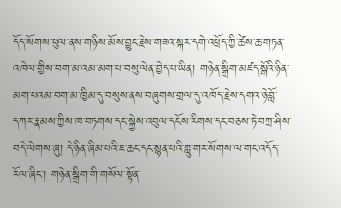དོད་སོགས་ཕུལ་ནས་གཉིས་མོས་བྱུང་རྗེས་གཟའ་སྐར་དགེ་འཕྲོད་ཀྱི་ཚེས་ཆ་གཏན་འཁེལ་གྱིས་བག་མ་འམ་མག་པ་བསུ་ལེན་བྱེད་པ་ཡིན། གཉེན་སྒྲིག་མཛད་སྒོའི་ཉིན་མག་པའམ་བག་མ་ཁྱིམ་དུ་བསུས་ནས་བཞུགས་གྲལ་དུ་འཁོད་རྗེས་དགའ་ཉེ་བློ་དཀར་རྣམས་ཀྱིས་ཁ་བཏགས་དང་སྐྱེས་འབུལ་དངོས་རིགས་དང་བཅས་ཏེ་བཀྲ་ཤིས་བདེ་ལེགས་ཞུ། དེ་ཉིན་ཞིམ་པའི་ཇ་ཆང་དང་སྙན་པའི་གླུ་གར་སོགས་ལ་གང་འདོད་རོལ་ཞིང་། གཉེན་སྒྲིག་གི་གསོལ་སྟོན་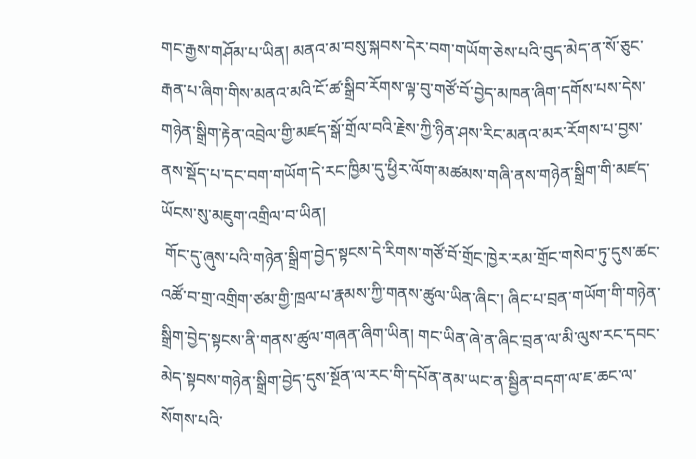གང་རྒྱས་གཤོམ་པ་ཡིན། མནའ་མ་བསུ་སྐབས་དེར་བག་གཡོག་ཅེས་པའི་བུད་མེད་ན་སོ་ཅུང་རྒན་པ་ཞིག་གིས་མནའ་མའི་ངོ་ཚ་སྒྲིབ་རོགས་ལྟ་བུ་གཙོ་བོ་བྱེད་མཁན་ཞིག་དགོས་པས་དེས་གཉེན་སྒྲིག་རྟེན་འབྲེལ་གྱི་མཛད་སྒོ་གྲོལ་བའི་རྗེས་ཀྱི་ཉིན་ཤས་རིང་མནའ་མར་རོགས་པ་བྱས་ནས་སྡོད་པ་དང་བག་གཡོག་དེ་རང་ཁྱིམ་དུ་ཕྱིར་ལོག་མཚམས་གཞི་ནས་གཉེན་སྒྲིག་གི་མཛད་ཡོངས་སུ་མཇུག་འགྲིལ་བ་ཡིན།
 གོང་དུ་ཞུས་པའི་གཉེན་སྒྲིག་བྱེད་སྟངས་དེ་རིགས་གཙོ་བོ་གྲོང་ཁྱེར་རམ་གྲོང་གསེབ་ཏུ་དུས་ཚང་འཚོ་བ་གྲ་འགྲིག་ཙམ་གྱི་ཁྲལ་པ་རྣམས་ཀྱི་གནས་ཚུལ་ཡིན་ཞིང་། ཞིང་པ་བྲན་གཡོག་གི་གཉེན་སྒྲིག་བྱེད་སྟངས་ནི་གནས་ཚུལ་གཞན་ཞིག་ཡིན། གང་ཡིན་ཞེ་ན་ཞིང་བྲན་ལ་མི་ལུས་རང་དབང་མེད་སྟབས་གཉེན་སྒྲིག་བྱེད་དུས་སྔོན་ལ་རང་གི་དཔོན་ནམ་ཡང་ན་སྦྱིན་བདག་ལ་ཇ་ཆང་ལ་སོགས་པའི་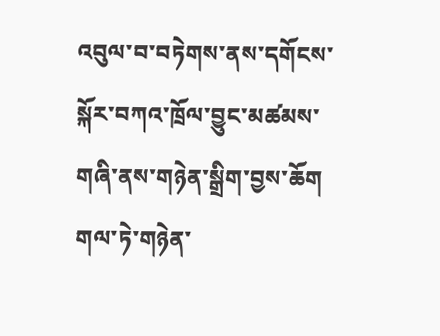འབུལ་བ་བཏེགས་ནས་དགོངས་སྐོར་བཀའ་ཁྲོལ་བྱུང་མཚམས་གཞི་ནས་གཉེན་སྒྲིག་བྱས་ཆོག གལ་ཏེ་གཉེན་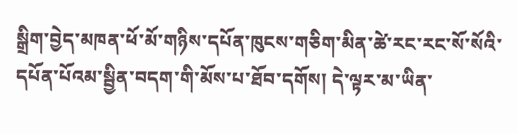སྒྲིག་བྱེད་མཁན་ཕོ་མོ་གཉིས་དཔོན་ཁུངས་གཅིག་མིན་ཚེ་རང་རང་སོ་སོའི་དཔོན་པོའམ་སྦྱིན་བདག་གི་མོས་པ་ཐོབ་དགོས། དེ་ལྟར་མ་ཡིན་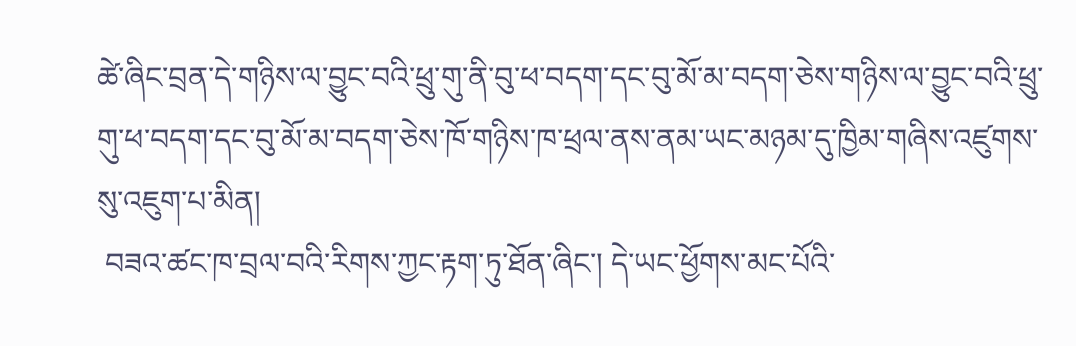ཚེ་ཞིང་བྲན་དེ་གཉིས་ལ་བྱུང་བའི་ཕྲུ་གུ་ནི་བུ་ཕ་བདག་དང་བུ་མོ་མ་བདག་ཅེས་གཉིས་ལ་བྱུང་བའི་ཕྲུ་གུ་ཕ་བདག་དང་བུ་མོ་མ་བདག་ཅེས་ཁོ་གཉིས་ཁ་ཕྲལ་ནས་ནམ་ཡང་མཉམ་དུ་ཁྱིམ་གཞིས་འཛུགས་སུ་འཇུག་པ་མིན།
 བཟའ་ཚང་ཁ་བྲལ་བའི་རིགས་ཀྱང་རྟག་ཏུ་ཐོན་ཞིང་། དེ་ཡང་ཕྱོགས་མང་པོའི་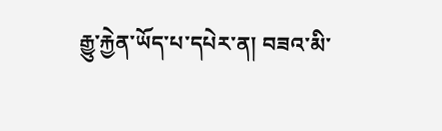རྒྱུ་རྐྱེན་ཡོད་པ་དཔེར་ན། བཟའ་མི་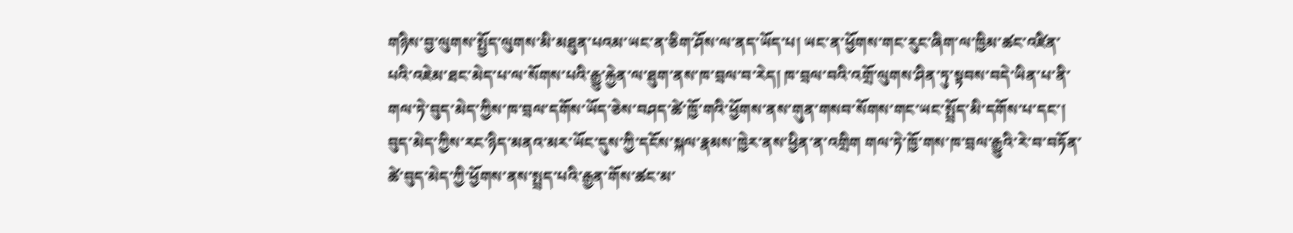གཉིས་བྱ་ལུགས་སྤྱོད་ལུགས་མི་མཐུན་པའམ་ཡང་ན་ཅིག་ཤོས་ལ་ནད་ཡོད་པ། ཡང་ན་ཕྱོགས་གང་རུང་ཞིག་ལ་ཁྱིམ་ཚང་འཛིན་པའི་འཇེམ་ཐང་མེད་པ་ལ་སོགས་པའི་རྒྱུ་རྐྱེན་ལ་ཐུག་ནས་ཁ་བྲལ་བ་རེད། ཁ་བྲལ་བའི་འགྲོ་ལུགས་ཤིན་ཏུ་སྟབས་བདེ་ཡིན་པ་ནི་གལ་ཏེ་བུད་མེད་ཀྱིས་ཁ་བྲལ་དགོས་ཡོད་ཅེས་བཤད་ཚེ་ཁྱོ་གའི་ཕྱོགས་ནས་གུན་གསབ་སོགས་གང་ཡང་སྤྲོད་མི་དགོས་པ་དང་། བུད་མེད་ཀྱིས་རང་ཉིད་མནའ་མར་ཡོང་དུས་ཀྱི་དངོས་སྐལ་རྣམས་ཁྱེར་ནས་ཕྱིན་ན་འགྲིག གལ་ཏེ་ཁྱོ་གས་ཁ་བྲལ་རྒྱུའི་རེ་བ་བཏོན་ཚེ་བུད་མེད་ཀྱི་ཕྱོགས་ནས་སྤྲད་པའི་རྒྱན་གོས་ཚང་མ་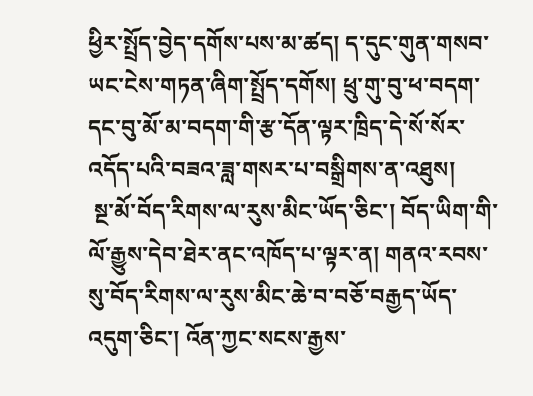ཕྱིར་སྤྲོད་བྱེད་དགོས་པས་མ་ཚད། ད་དུང་གུན་གསབ་ཡང་ངེས་གཏན་ཞིག་སྤྲོད་དགོས། ཕྲུ་གུ་བུ་ཕ་བདག་དང་བུ་མོ་མ་བདག་གི་རྩ་དོན་ལྟར་ཁྲིད་དེ་སོ་སོར་འདོད་པའི་བཟའ་ཟླ་གསར་པ་བསྒྲིགས་ན་འཐུས།
 སྔ་མོ་བོད་རིགས་ལ་རུས་མིང་ཡོད་ཅིང་། བོད་ཡིག་གི་ལོ་རྒྱུས་དེབ་ཐེར་ནང་འཁོད་པ་ལྟར་ན། གནའ་རབས་སུ་བོད་རིགས་ལ་རུས་མིང་ཆེ་བ་བཅོ་བརྒྱད་ཡོད་འདུག་ཅིང་། འོན་ཀྱང་སངས་རྒྱས་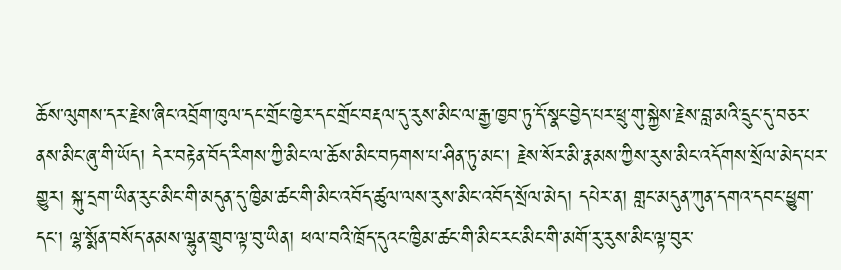ཆོས་ལུགས་དར་རྗེས་ཞིང་འབྲོག་ཁུལ་དང་གྲོང་ཁྱེར་དང་གྲོང་བརྡལ་དུ་རུས་མིང་ལ་རྒྱ་ཁྱབ་ཏུ་དོ་སྣང་བྱེད་པར་ཕྲུ་གུ་སྐྱེས་རྗེས་བླ་མའི་དྲུང་དུ་བཅར་ནས་མིང་ཞུ་གི་ཡོད། དེར་བརྟེན་བོད་རིགས་ཀྱི་མིང་ལ་ཆོས་མིང་བཏགས་པ་ཤིན་ཏུ་མང་། རྗེས་སོར་མི་རྣམས་ཀྱིས་རུས་མིང་འདོགས་སྲོལ་མེད་པར་གྱུར། སྐུ་དྲག་ཡིན་རུང་མིང་གི་མདུན་དུ་ཁྱིམ་ཚང་གི་མིང་འབོད་ཚུལ་ལས་རུས་མིང་འབོད་སྲོལ་མེད། དཔེར་ན། གླང་མདུན་ཀུན་དགའ་དབང་ཕྱུག་དང་། ལྷ་སྨོན་བསོད་ནམས་ལྷུན་གྲུབ་ལྟ་བུ་ཡིན། ཕལ་བའི་ཁྲོད་དུའང་ཁྱིམ་ཚང་གི་མིང་རང་མིང་གི་མགོ་རུ་རུས་མིང་ལྟ་བུར་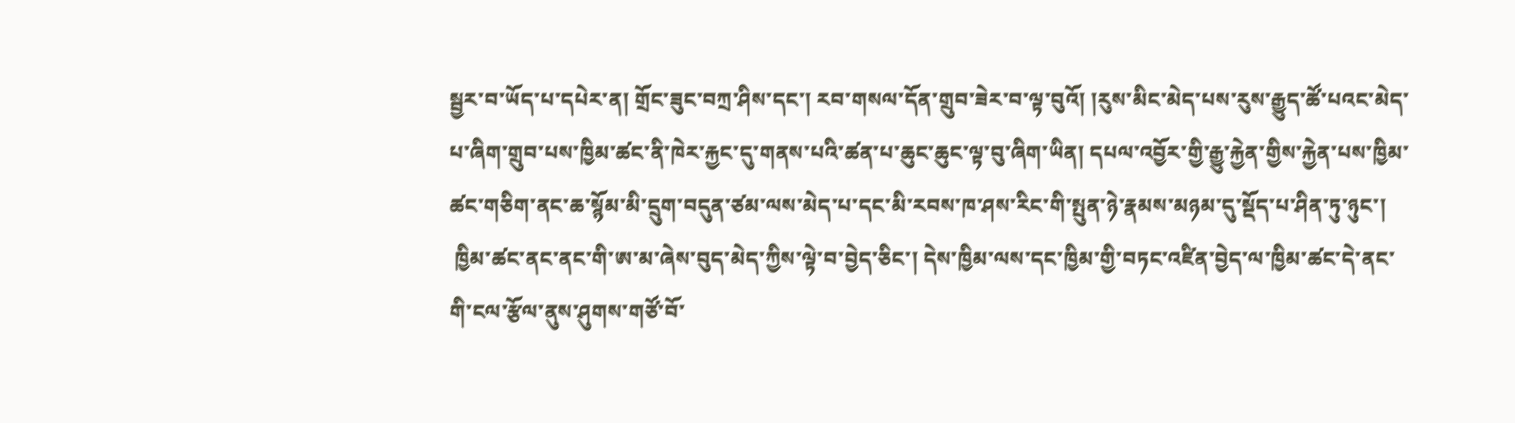སྦྱར་བ་ཡོད་པ་དཔེར་ན། གྲོང་ཟུང་བཀྲ་ཤིས་དང་། རབ་གསལ་དོན་གྲུབ་ཟེར་བ་ལྟ་བུའོ། །རུས་མིང་མེད་པས་རུས་རྒྱུད་ཚོ་པའང་མེད་པ་ཞིག་གྲུབ་པས་ཁྱིམ་ཚང་ནི་ཁེར་རྐྱང་དུ་གནས་པའི་ཚན་པ་ཆུང་ཆུང་ལྟ་བུ་ཞིག་ཡིན། དཔལ་འབྱོར་གྱི་རྒྱུ་རྐྱེན་གྱིས་རྐྱེན་པས་ཁྱིམ་ཚང་གཅིག་ནང་ཆ་སྙོམ་མི་དྲུག་བདུན་ཙམ་ལས་མེད་པ་དང་མི་རབས་ཁ་ཤས་རིང་གི་སྤུན་ཉེ་རྣམས་མཉམ་དུ་སྡོད་པ་ཤིན་ཏུ་ཉུང་།
 ཁྱིམ་ཚང་ནང་ནང་གི་ཨ་མ་ཞེས་བུད་མེད་ཀྱིས་ལྟེ་བ་བྱེད་ཅིང་། དེས་ཁྱིམ་ལས་དང་ཁྱིམ་གྱི་བཏང་འཛིན་བྱེད་ལ་ཁྱིམ་ཚང་དེ་ནང་གི་ངལ་རྩོལ་ནུས་ཤུགས་གཙོ་བོ་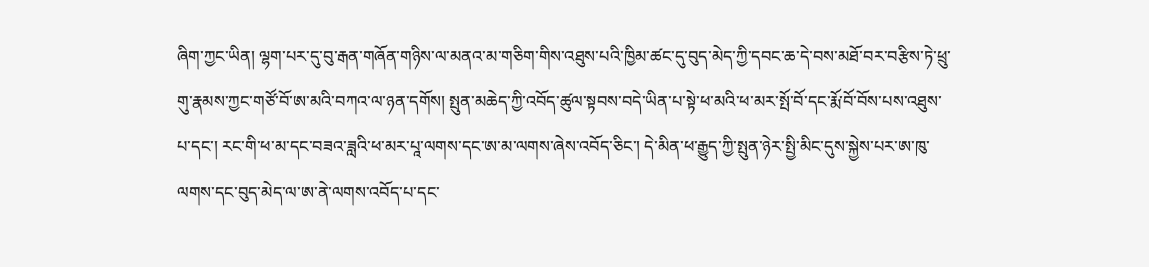ཞིག་ཀྱང་ཡིན། ལྷག་པར་དུ་བུ་རྒན་གཞོན་གཉིས་ལ་མནའ་མ་གཅིག་གིས་འཐུས་པའི་ཁྱིམ་ཚང་དུ་བུད་མེད་ཀྱི་དབང་ཆ་དེ་བས་མཐོ་བར་བརྩིས་ཏེ་ཕྲུ་གུ་རྣམས་ཀྱང་གཙོ་བོ་ཨ་མའི་བཀའ་ལ་ཉན་དགོས། སྤུན་མཆེད་ཀྱི་འབོད་ཚུལ་སྟབས་བདེ་ཡིན་པ་སྟེ་ཕ་མའི་ཕ་མར་སྤོ་བོ་དང་རྨོ་བོ་བོས་པས་འཐུས་པ་དང་། རང་གི་ཕ་མ་དང་བཟའ་ཟླའི་ཕ་མར་པཱ་ལགས་དང་ཨ་མ་ལགས་ཞེས་འབོད་ཅིང་། དེ་མིན་ཕ་རྒྱུད་ཀྱི་སྤུན་ཉེར་སྤྱི་མིང་དུས་སྐྱེས་པར་ཨ་ཁུ་ལགས་དང་བུད་མེད་ལ་ཨ་ནེ་ལགས་འབོད་པ་དང་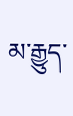མ་རྒྱུད་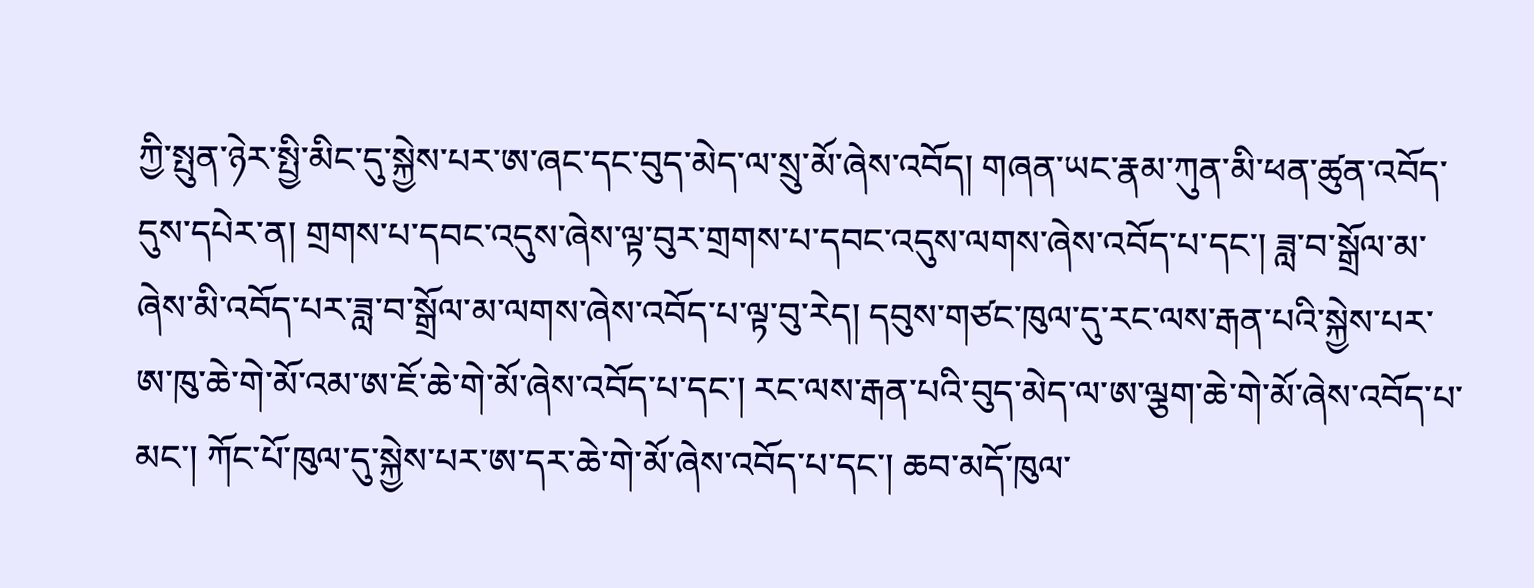ཀྱི་སྤུན་ཉེར་སྤྱི་མིང་དུ་སྐྱེས་པར་ཨ་ཞང་དང་བུད་མེད་ལ་སྲུ་མོ་ཞེས་འབོད། གཞན་ཡང་རྣམ་ཀུན་མི་ཕན་ཚུན་འབོད་དུས་དཔེར་ན། གྲགས་པ་དབང་འདུས་ཞེས་ལྟ་བུར་གྲགས་པ་དབང་འདུས་ལགས་ཞེས་འབོད་པ་དང་། ཟླ་བ་སྒྲོལ་མ་ཞེས་མི་འབོད་པར་ཟླ་བ་སྒྲོལ་མ་ལགས་ཞེས་འབོད་པ་ལྟ་བུ་རེད། དབུས་གཙང་ཁུལ་དུ་རང་ལས་རྒན་པའི་སྐྱེས་པར་ཨ་ཁུ་ཆེ་གེ་མོ་འམ་ཨ་ཇོ་ཆེ་གེ་མོ་ཞེས་འབོད་པ་དང་། རང་ལས་རྒན་པའི་བུད་མེད་ལ་ཨ་ལྕག་ཆེ་གེ་མོ་ཞེས་འབོད་པ་མང་། ཀོང་པོ་ཁུལ་དུ་སྐྱེས་པར་ཨ་དར་ཆེ་གེ་མོ་ཞེས་འབོད་པ་དང་། ཆབ་མདོ་ཁུལ་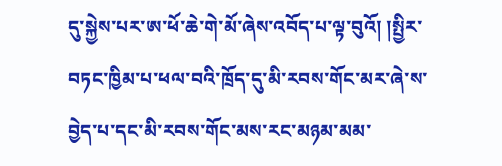དུ་སྐྱེས་པར་ཨ་ཕོ་ཆེ་གེ་མོ་ཞེས་འབོད་པ་ལྟ་བུའོ། །སྤྱིར་བཏང་ཁྱིམ་པ་ཕལ་བའི་ཁྲོད་དུ་མི་རབས་གོང་མར་ཞེ་ས་བྱེད་པ་དང་མི་རབས་གོང་མས་རང་མཉམ་མམ་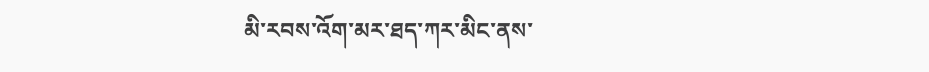མི་རབས་འོག་མར་ཐད་ཀར་མིང་ནས་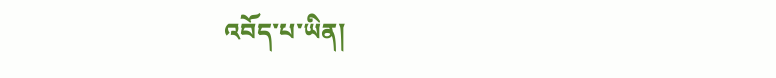འབོད་པ་ཡིན།